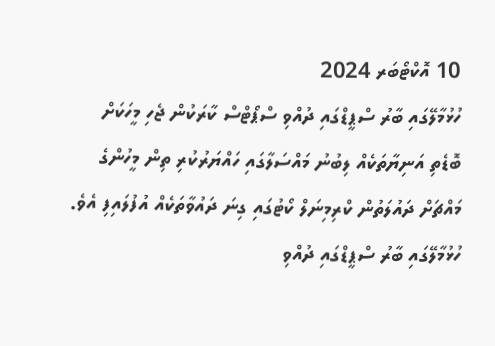10 އޮކްޓޯބަރ 2024
ހުޅުމާލޭގައި ބާރު ސްޕީޑްގައި ދުއްވި ސްޕޯޓްސް ކާރަކުން ޖެހި މީހަކަށް ބޮޑެތި އަނިޔާތަކެއް ލިބުނު މައްސަލާގައި ހައްޔަރުކުރި ތިން މީހުންގެ މައްޗަށް ދައުލަތުން ކްރިމިނަލް ކޯޓުގައި ގިނަ ދައުވާތަކެއް އުފުލައިފި އެވެ.
ހުޅުމާލޭގައި ބާރު ސްޕީޑްގައި ދުއްވި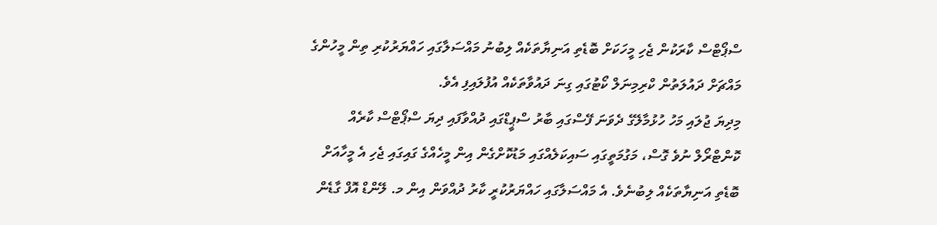ސްޕޯޓްސް ކާރަކުން ޖެހި މީހަކަށް ބޮޑެތި އަނިޔާތަކެއް ލިބުނު މައްސަލާގައި ހައްޔަރުކުރި ތިން މީހުންގެ މައްޗަށް ދައުލަތުން ކްރިމިނަލް ކޯޓުގައި ގިނަ ދައުވާތަކެއް އުފުލައިފި އެވެ.
މިދިޔަ ޖުލައި މަހު ހުޅުމާލޭގެ ދެވަނަ ފޭސްގައި ބާރު ސްޕީޑްގައި ދުއްވާފައި ދިޔަ ސްޕޯޓްސް ކާރެއް ކޮންޓްރޯލް ނުވެ ގޮސް، މަގުމަތީގައި ސައިކަލެއްގައި މަޑުކޮށްގެން އިން މީހެއްގެ ގައިގައި ޖެހި އެ މީހާއަށް ބޮޑެތި އަނިޔާތަކެއް ލިބުނެވެ. އެ މައްސަލާގައި ހައްޔަރުކުރީ ކާރު ދުއްވަން އިން މ. ލޭންޑް އޮފް ގާޑެން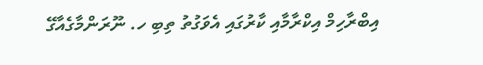އިބްރާހިމް އިކްރާމާއި ކާރުގައި އެވަގުތު ތިބި ހ. ނޫރަންމާގެއާގޭ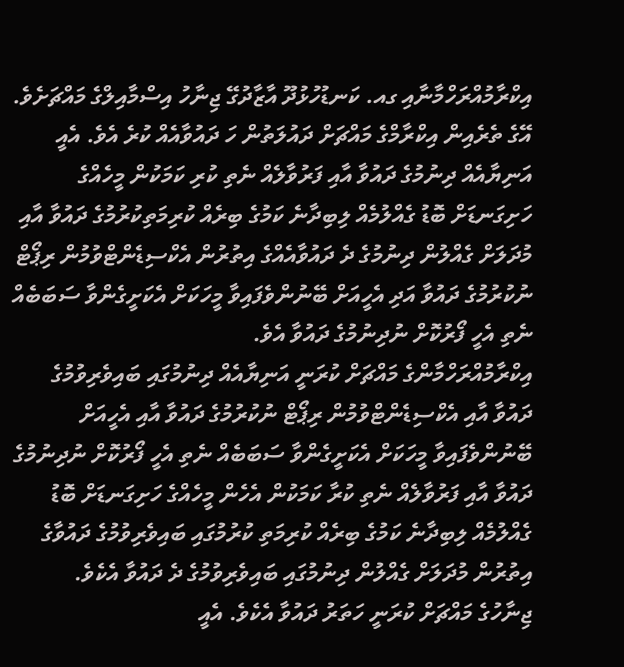އިކްރާމުއްރަހްމާނާއި ގއ. ކަނޑުހުޅުދޫ އާޒާދުގޭ ޖިނާހު އިސްމާއިލްގެ މައްޗަށެވެ.
އޭގެ ތެރެއިން އިކްރާމްގެ މައްޗަށް ދައުލަތުން ހަ ދައުވާއެއް ކުރެ އެވެ. އެއީ އަނިޔާއެއް ދިނުމުގެ ދައުވާ އާއި ފަރުވާލެއް ނެތި ކުރި ކަމަކުން މީހެއްގެ ހަށިގަނޑަށް ބޮޑު ގެއްލުމެއް ލިބިދާނެ ކަމުގެ ބިރެއް ކުރިމަތިކުރުމުގެ ދައުވާ އާއި މުދަލަށް ގެއްލުން ދިނުމުގެ ދެ ދައުވާއެއްގެ އިތުރުން އެކްސިޑެންޓްވުމުން ރިޕޯޓް ނުކުރުމުގެ ދައުވާ އަދި އެހީއަށް ބޭނުންވެފައިވާ މީހަކަށް އެކަށީގެންވާ ސަބަބެއް ނެތި އެހީ ފޯރުކޮށް ނުދިނުމުގެ ދައުވާ އެވެ.
އިކްރާމުއްރަހްމާންގެ މައްޗަށް ކުރަނީ އަނިޔާއެއް ދިނުމުގައި ބައިވެރިވުމުގެ ދައުވާ އާއި އެކްސިޑެންޓްވުމުން ރިޕޯޓް ނުކުރުމުގެ ދައުވާ އާއި އެހީއަށް ބޭނުންވެފައިވާ މީހަކަށް އެކަށީގެންވާ ސަބަބެއް ނެތި އެހީ ފޯރުކޮށް ނުދިނުމުގެ ދައުވާ އާއި ފަރުވާލެއް ނެތި ކުރާ ކަމަކުން އެހެން މީހެއްގެ ހަށިގަނޑަށް ބޮޑު ގެއްލުމެއް ލިބިދާނެ ކަމުގެ ބިރެއް ކުރިމަތި ކުރުމުގައި ބައިވެރިވުމުގެ ދައުވާގެ އިތުރުން މުދަލަށް ގެއްލުން ދިނުމުގައި ބައިވެރިވުމުގެ ދެ ދައުވާ އެކެވެ.
ޖިނާހުގެ މައްޗަށް ކުރަނީ ހަތަރު ދައުވާ އެކެވެ. އެއީ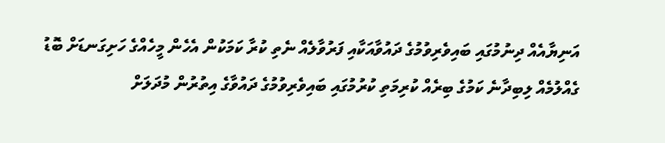އަނިޔާއެއް ދިނުމުގައި ބައިވެރިވުމުގެ ދައުވާއަކާއި ފަރުވާލެއް ނެތި ކުރާ ކަމަކުން އެހެން މީހެއްގެ ހަށިގަނޑަށް ބޮޑު ގެއްލުމެއް ލިބިދާނެ ކަމުގެ ބިރެއް ކުރިމަތި ކުރުމުގައި ބައިވެރިވުމުގެ ދައުވާގެ އިތުރުން މުދަލަށް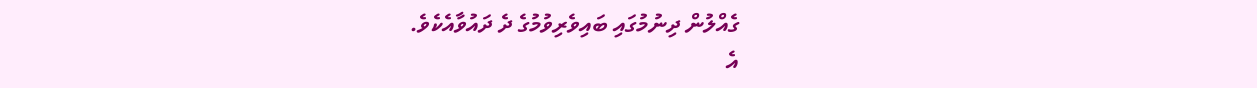ގެއްލުން ދިނުމުގައި ބައިވެރިވުމުގެ ދެ ދައުވާއެކެވެ.
އެ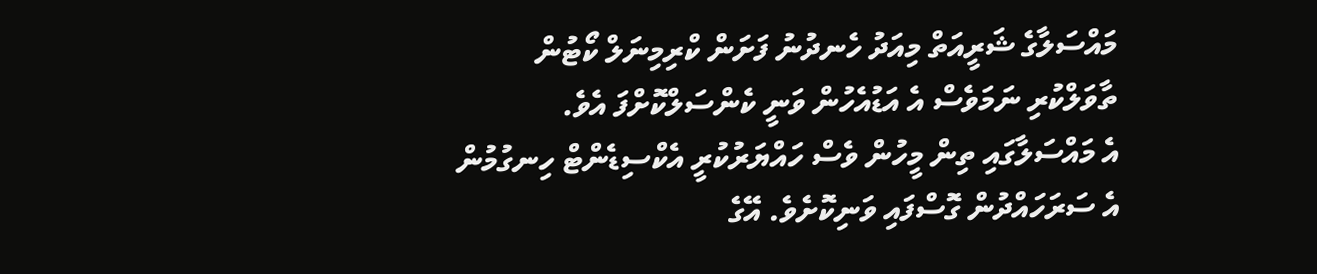މައްސަލާގެ ޝަރީއަތް މިއަދު ހެނދުނު ފަށަން ކްރިމިނަލް ކޯޓުން ތާވަލްކުރި ނަމަވެސް އެ އަޑުއެހުން ވަނީ ކެންސަލްކޮށްފަ އެވެ.
އެ މައްސަލާގައި ތިން މީހުން ވެސް ހައްޔަރުކުރީ އެކްސިޑެންޓް ހިނގުމުން އެ ސަރަހައްދުން ގޮސްފައި ވަނިކޮށެވެ. އޭގެ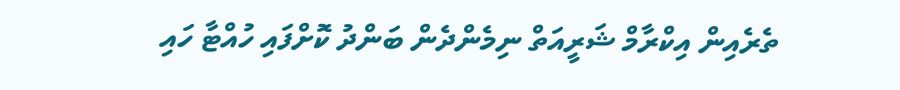ތެރެއިން އިކްރާމް ޝަރީއަތް ނިމެންދެން ބަންދު ކޮށްފައި ހުއްޓާ ހައި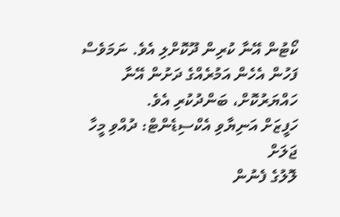ކޯޓުން އޭނާ ކުރިން ދޫކޮށްލި އެވެ. ނަމަވެސް ފަހުން އެހެން އަމުރެއްގެ ދަށުން އޭނާ ހައްޔަރުކޮށް، ބަންދުކުރި އެވެ.
ހަފީޒަށް އަނިޔާވި އެކްސިޑެންޓް: ދުއްވި މީހާ ޖަލަށް
ލޮލުގެ ފެނުން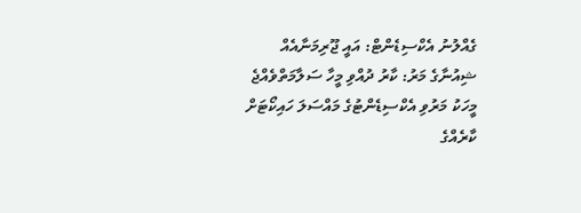ގެއްލުނު އެކްސިޑެންޓް: އައީ ޖޫރިމަނާއެއް
ޝިއުނާގެ މަރު: ކާރު ދުއްވި މީހާ ސަލާމަތްވެއްޖެ
މީހަކު މަރުވި އެކްސިޑެންޓުގެ މައްސަލަ ހައިކޯޓަށް
ކާރެއްގެ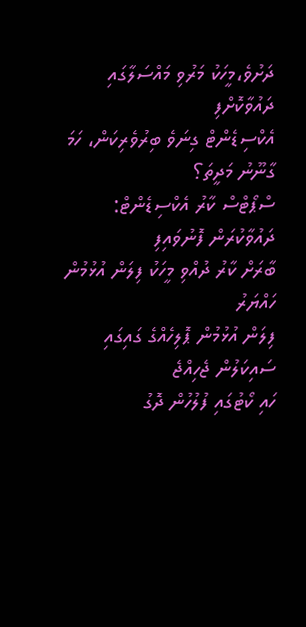ދަށުވެ،މީހަކު މަރުވި މައްސަލާގައި ދައުވާކޮށްފި
އެކްސިޑެންޓް ގިނަވެ ބިރުވެރިކަން، ހަމަ ގާނޫނު މަދީތަ؟
ސްޕޯޓްސް ކާރު އެކްސިޑެންޓް: ދައުވާކުރަން ފޮނުވައިފި
ބާރަށް ކާރު ދުއްވި މީހަކު ފިލަން އުޅުމުން ހައްޔަރު
ފިލަން އުޅުމުން ޕޮލިހެއްގެ ގައިގައި ސައިކަލުން ޖެހިއްޖެ
ހައި ކޯޓުގައި ފުލުހުން ދޮގު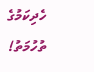ހެދިކަމުގެ ތުހުމަތު!